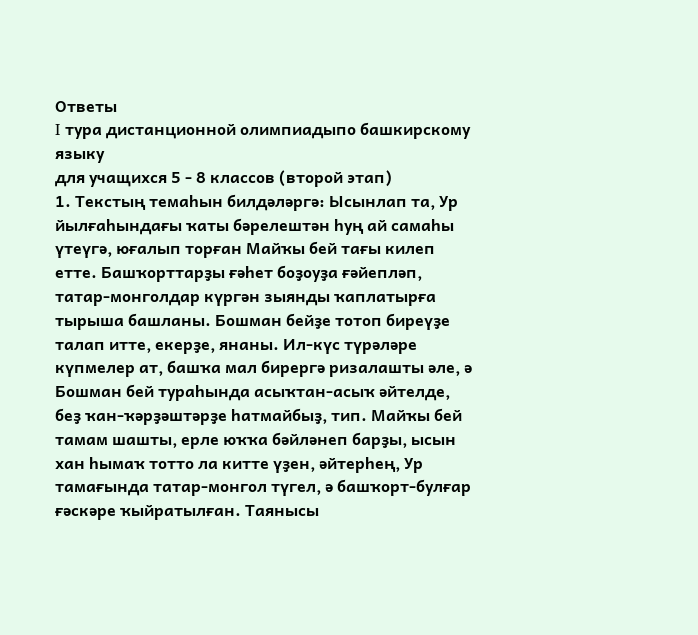Ответы
I тура дистанционной олимпиадыпо башкирскому языку
для учащихся 5 - 8 классов (второй этап)
1. Текстың темаһын билдәләргә: Ысынлап та, Ур йылғаһындағы ҡаты бәрелештән һуң ай самаһы үтеүгә, юғалып торған Майҡы бей тағы килеп етте. Башҡорттарҙы ғәһет боҙоуҙа ғәйепләп, татар-монголдар күргән зыянды ҡаплатырға тырыша башланы. Бошман бейҙе тотоп биреүҙе талап итте, екерҙе, янаны. Ил-күс түрәләре күпмелер ат, башҡа мал бирергә ризалашты әле, ә Бошман бей тураһында асыҡтан-асыҡ әйтелде, беҙ ҡан-ҡәрҙәштәрҙе һатмайбыҙ, тип. Майҡы бей тамам шашты, ерле юҡҡа бәйләнеп барҙы, ысын хан һымаҡ тотто ла китте үҙен, әйтерһең, Ур тамағында татар-монгол түгел, ә башҡорт-булғар ғәскәре ҡыйратылған. Таянысы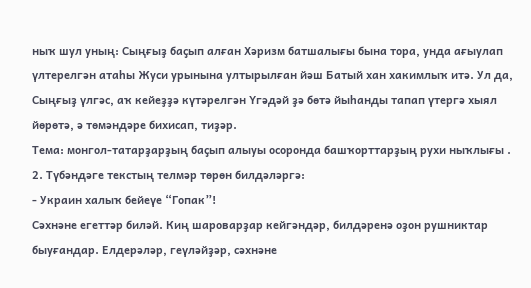ныҡ шул уның: Сыңғыҙ баҫып алған Хәризм батшалығы бына тора, унда ағыулап үлтерелгән атаһы Жуси урынына ултырылған йәш Батый хан хакимлыҡ итә. Ул да, Сыңғыҙ үлгәс, аҡ кейеҙҙә күтәрелгән Үгәдәй ҙә бөтә йыһанды тапап үтергә хыял йөрөтә, ә төмәндәре бихисап, тиҙәр.
Тема: монгол-татарҙарҙың баҫып алыуы осоронда башҡорттарҙың рухи ныҡлығы .
2. Түбәндәге текстың телмәр төрөн билдәләргә:
- Украин халыҡ бейеүе “Гопак”!
Сәхнәне егеттәр биләй. Киң шароварҙар кейгәндәр, билдәренә оҙон рушниктар быуғандар. Елдерәләр, геүләйҙәр, сәхнәне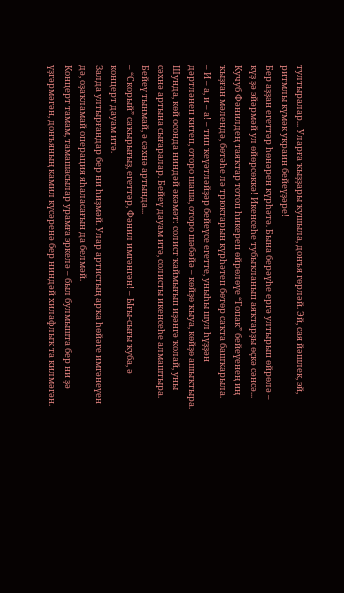тултыралар... Уларға ҡыҙҙары ҡушыла, донъя гөрләй. Эй, сая йәшлек, эй, ритмлы күмәк украин бейеүҙәре!
Бер аҙҙан егеттәр һөнәрен күрһәтә. Бына берәүһе ергә ултырып өйрөлә – күҙ ҙә эйәрмәй ул өйөрсөккә! Икенсеһе тубыҡланып аяҡтарҙы өҫкә сәнсә...
Кучуб Фәнилдең таяҡтар тотоп һикереп өйрөлөүе “Гопак” бейеүенең иң ҡыҙған мәлендә, бөтәһе лә трюктарын күрһәтеп бөтөр саҡта башҡарыла.
– И – а, и – а! – тип ҡеүәтләйҙәр бейеүсе егетте, уныһы шул һүҙҙән дәртләнеп китеп, оторо шаша, оторо шәбәйә – көйҙө ҡыуа, көйҙө ашыҡтыра. Шунда, көй осонда ниндәй әкәмәт: солист ҡаймығып иҙәнгә ҡолай, уны сәхнә артына сығаралар. Бейеү дауам итә, солисты икенсеһе алмаштыра.
Бейеү тынмай, ә сәхнә артында...
– “Скорый” саҡырығыҙ, егеттәр, Фәнил имгәнгән! – Ығы-сығы ҡуба, ә концерт дауам итә.
Залда ултырғандар бер ни һиҙмәй. Улар артистың арҡа һөйәге имгәнеүен дә, оҙаҡламай операция яһаласағын да белмәй.
Концерт тамам, тамашасылар урамға эркелә – был булмышта бер ни ҙә үҙгәрмәгән, донъяның камил күсәренә бер ниндәй хилафлыҡ та килмәгән.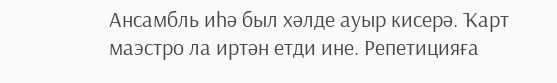Ансамбль иһә был хәлде ауыр кисерә. Ҡарт маэстро ла иртән етди ине. Репетицияға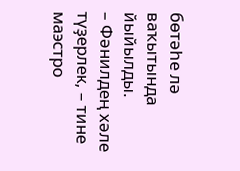бөтәһе лә ваҡытында йыйылды.
– Фәнилдең хәле түҙерлек, – тине маэстро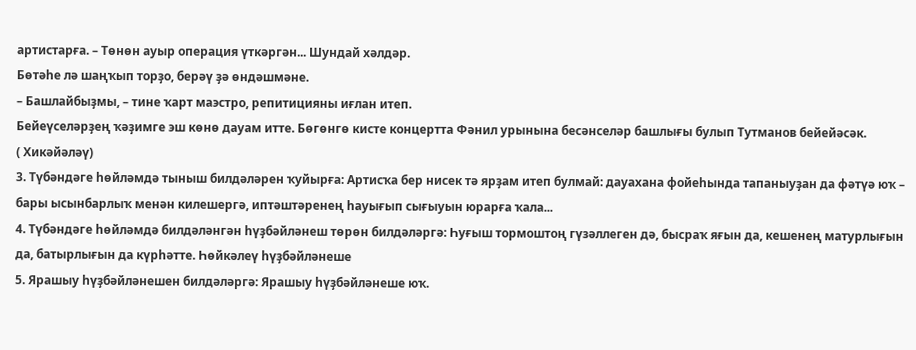артистарға. – Төнөн ауыр операция үткәргән... Шундай хәлдәр.
Бөтәһе лә шаңҡып торҙо, берәү ҙә өндәшмәне.
– Башлайбыҙмы, – тине ҡарт маэстро, репитицияны иғлан итеп.
Бейеүселәрҙең ҡәҙимге эш көнө дауам итте. Бөгөнгө кисте концертта Фәнил урынына бесәнселәр башлығы булып Тутманов бейейәсәк.
( Хикәйәләү)
3. Түбәндәге һөйләмдә тыныш билдәләрен ҡуйырға: Артисҡа бер нисек тә ярҙам итеп булмай: дауахана фойеһында тапаныуҙан да фәтүә юҡ – бары ысынбарлыҡ менән килешергә, иптәштәренең һауығып сығыуын юрарға ҡала...
4. Түбәндәге һөйләмдә билдәләнгән һүҙбәйләнеш төрөн билдәләргә: Һуғыш тормоштоң гүзәллеген дә, бысраҡ яғын да, кешенең матурлығын да, батырлығын да күрһәтте. Һөйкәлеү һүҙбәйләнеше
5. Ярашыу һүҙбәйләнешен билдәләргә: Ярашыу һүҙбәйләнеше юҡ.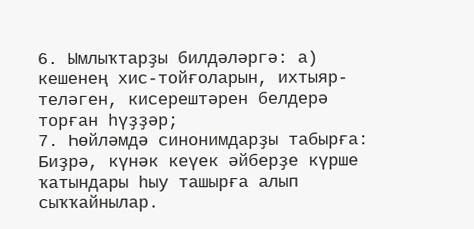6. Ымлыҡтарҙы билдәләргә: а) кешенең хис-тойғоларын, ихтыяр-теләген, кисерештәрен белдерә торған һүҙҙәр;
7. Һөйләмдә синонимдарҙы табырға: Биҙрә, күнәк кеүек әйберҙе күрше ҡатындары һыу ташырға алып сыҡҡайнылар.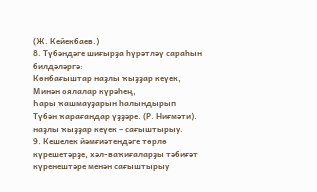(Ж. Кейекбаев.)
8. Түбәндәге шиғырҙа һүрәтләү сараһын билдәләргә:
Көнбағыштар наҙлы ҡыҙҙар кеүек,
Минән оялалар күрәһең,
Һары ҡашмауҙарын һалындырып
Түбән ҡарағандар үҙҙәре. (Р. Ниғмәти).
наҙлы ҡыҙҙар кеүек – сағыштырыу.
9. Кешелек йәмғиәтендәге төрлө күрешетәрҙе, хәл-ваҡиғаларҙы тәбиғәт күренештәре менән сағыштырыу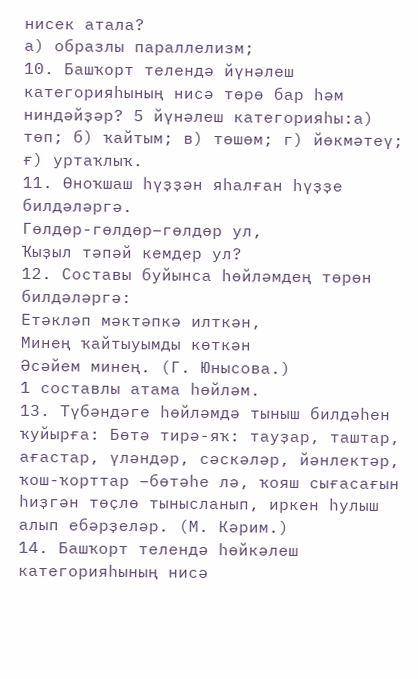нисек атала?
а) образлы параллелизм;
10. Башҡорт телендә йүнәлеш категорияһының нисә төрө бар һәм ниндәйҙәр? 5 йүнәлеш категорияһы:а) төп; б) ҡайтым; в) төшөм; г) йөкмәтеү; ғ) уртаҡлыҡ.
11. Өноҡшаш һүҙҙән яһалған һүҙҙе билдәләргә.
Гөлдөр-гөлдөр–гөлдөр ул,
Ҡыҙыл тәпәй кемдер ул?
12. Составы буйынса һөйләмдең төрөн билдәләргә:
Етәкләп мәктәпкә илткән,
Минең ҡайтыуымды көткән
Әсәйем минең. (Г. Юнысова.)
1 составлы атама һөйләм.
13. Түбәндәге һөйләмдә тыныш билдәһен ҡуйырға: Бөтә тирә-яҡ: тауҙар, таштар, ағастар, үләндәр, сәскәләр, йәнлектәр, ҡош-ҡорттар –бөтәһе лә, ҡояш сығасағын һиҙгән төҫлө тынысланып, иркен һулыш алып ебәрҙеләр. (М. Кәрим.)
14. Башҡорт телендә һөйкәлеш категорияһының нисә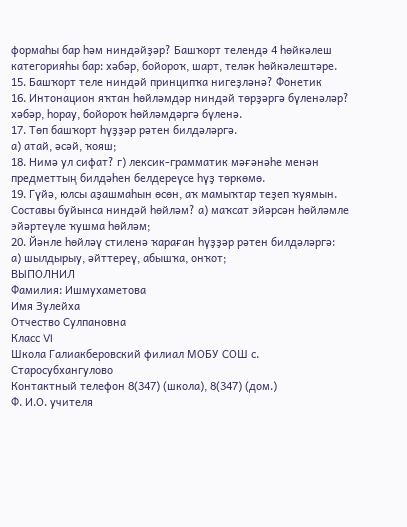формаһы бар һәм ниндәйҙәр? Башҡорт телендә 4 һөйкәлеш категорияһы бар: хәбәр, бойороҡ, шарт, теләк һөйкәлештәре.
15. Башҡорт теле ниндәй принципҡа нигеҙләнә? Фонетик
16. Интонацион яҡтан һөйләмдәр ниндәй төрҙәргә бүленәләр?
хәбәр, һорау, бойороҡ һөйләмдәргә бүленә.
17. Төп башҡорт һүҙҙәр рәтен билдәләргә.
а) атай, әсәй, ҡояш;
18. Нимә ул сифат? г) лексик-грамматик мәғәнәһе менән предметтың билдәһен белдереүсе һүҙ төркөмө.
19. Гүйә, юлсы аҙашмаһын өсөн, аҡ мамыҡтар теҙеп ҡуямын. Составы буйынса ниндәй һөйләм? а) маҡсат эйәрсән һөйләмле эйәртеүле ҡушма һөйләм;
20. Йәнле һөйләү стиленә ҡараған һүҙҙәр рәтен билдәләргә:
а) шылдырыу, әйттереү, абышҡа, онҡот;
ВЫПОЛНИЛ
Фамилия: Ишмухаметова
Имя Зулейха
Отчество Сулпановна
Класс VI
Школа Галиакберовский филиал МОБУ СОШ с. Старосубхангулово
Контактный телефон 8(347) (школа), 8(347) (дом.)
Ф. И.О. учителя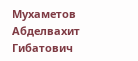Мухаметов Абделвахит Гибатович